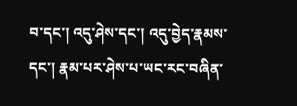བ་དང་། འདུ་ཤེས་དང་། འདུ་བྱེད་རྣམས་དང་། རྣམ་པར་ཤེས་པ་ཡང་རང་བཞིན་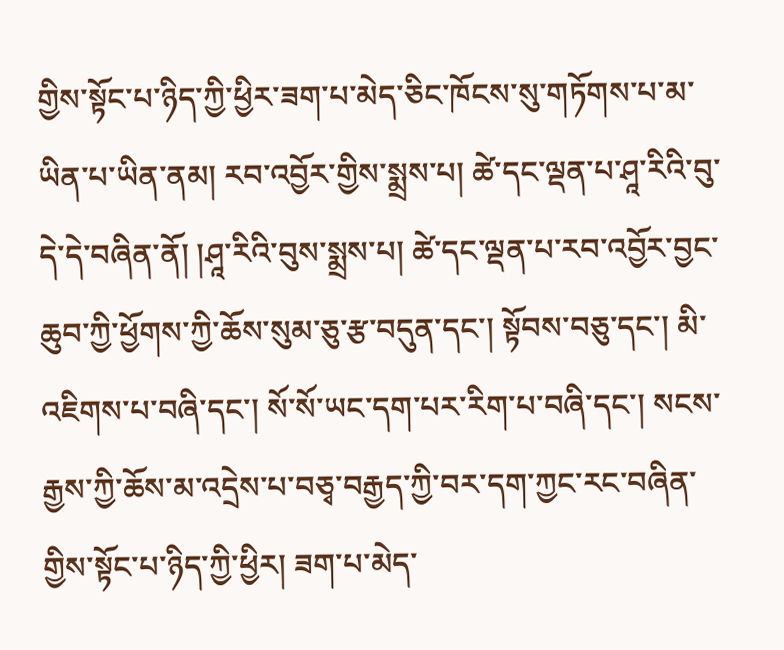གྱིས་སྟོང་པ་ཉིད་ཀྱི་ཕྱིར་ཟག་པ་མེད་ཅིང་ཁོངས་སུ་གཏོགས་པ་མ་ཡིན་པ་ཡིན་ནམ། རབ་འབྱོར་གྱིས་སྨྲས་པ། ཚེ་དང་ལྡན་པ་ཤཱ་རིའི་བུ་དེ་དེ་བཞིན་ནོ། །ཤཱ་རིའི་བུས་སྨྲས་པ། ཚེ་དང་ལྡན་པ་རབ་འབྱོར་བྱང་ཆུབ་ཀྱི་ཕྱོགས་ཀྱི་ཆོས་སུམ་ཅུ་རྩ་བདུན་དང་། སྟོབས་བཅུ་དང་། མི་འཇིགས་པ་བཞི་དང་། སོ་སོ་ཡང་དག་པར་རིག་པ་བཞི་དང་། སངས་རྒྱས་ཀྱི་ཆོས་མ་འདྲེས་པ་བཅྭ་བརྒྱད་ཀྱི་བར་དག་ཀྱང་རང་བཞིན་གྱིས་སྟོང་པ་ཉིད་ཀྱི་ཕྱིར། ཟག་པ་མེད་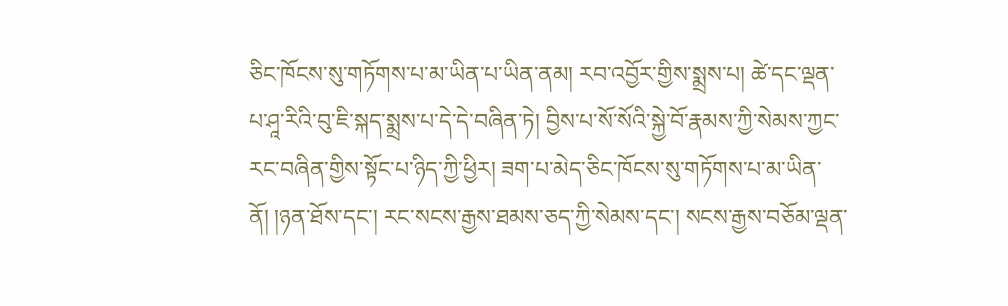ཅིང་ཁོངས་སུ་གཏོགས་པ་མ་ཡིན་པ་ཡིན་ནམ། རབ་འབྱོར་གྱིས་སྨྲས་པ། ཚེ་དང་ལྡན་པ་ཤཱ་རིའི་བུ་ཇི་སྐད་སྨྲས་པ་དེ་དེ་བཞིན་ཏེ། བྱིས་པ་སོ་སོའི་སྐྱེ་བོ་རྣམས་ཀྱི་སེམས་ཀྱང་རང་བཞིན་གྱིས་སྟོང་པ་ཉིད་ཀྱི་ཕྱིར། ཟག་པ་མེད་ཅིང་ཁོངས་སུ་གཏོགས་པ་མ་ཡིན་ནོ། །ཉན་ཐོས་དང་། རང་སངས་རྒྱས་ཐམས་ཅད་ཀྱི་སེམས་དང་། སངས་རྒྱས་བཅོམ་ལྡན་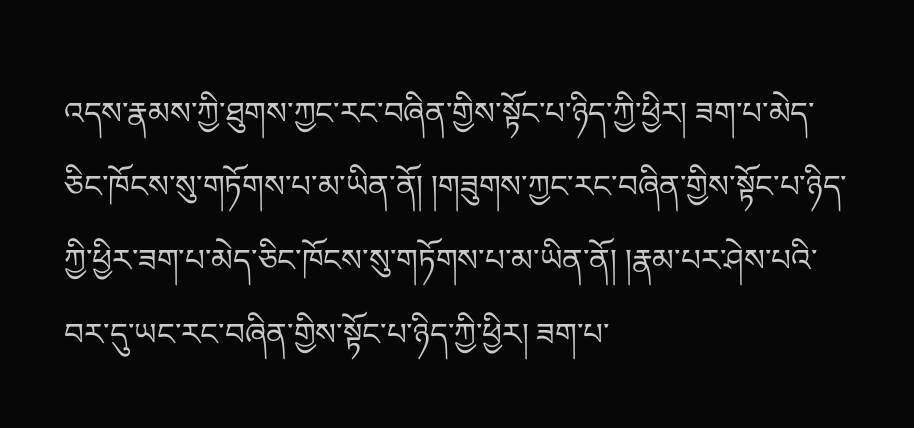འདས་རྣམས་ཀྱི་ཐུགས་ཀྱང་རང་བཞིན་གྱིས་སྟོང་པ་ཉིད་ཀྱི་ཕྱིར། ཟག་པ་མེད་ཅིང་ཁོངས་སུ་གཏོགས་པ་མ་ཡིན་ནོ། །གཟུགས་ཀྱང་རང་བཞིན་གྱིས་སྟོང་པ་ཉིད་ཀྱི་ཕྱིར་ཟག་པ་མེད་ཅིང་ཁོངས་སུ་གཏོགས་པ་མ་ཡིན་ནོ། །རྣམ་པར་ཤེས་པའི་བར་དུ་ཡང་རང་བཞིན་གྱིས་སྟོང་པ་ཉིད་ཀྱི་ཕྱིར། ཟག་པ་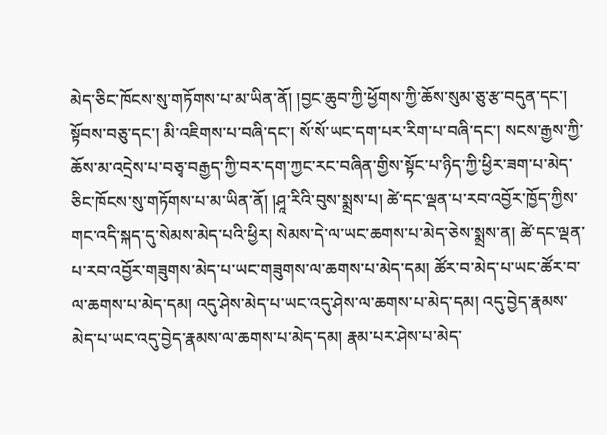མེད་ཅིང་ཁོངས་སུ་གཏོགས་པ་མ་ཡིན་ནོ། །བྱང་ཆུབ་ཀྱི་ཕྱོགས་ཀྱི་ཆོས་སུམ་ཅུ་རྩ་བདུན་དང་། སྟོབས་བཅུ་དང་། མི་འཇིགས་པ་བཞི་དང་། སོ་སོ་ཡང་དག་པར་རིག་པ་བཞི་དང་། སངས་རྒྱས་ཀྱི་ཆོས་མ་འདྲེས་པ་བཅྭ་བརྒྱད་ཀྱི་བར་དག་ཀྱང་རང་བཞིན་གྱིས་སྟོང་པ་ཉིད་ཀྱི་ཕྱིར་ཟག་པ་མེད་ཅིང་ཁོངས་སུ་གཏོགས་པ་མ་ཡིན་ནོ། །ཤཱ་རིའི་བུས་སྨྲས་པ། ཚེ་དང་ལྡན་པ་རབ་འབྱོར་ཁྱོད་ཀྱིས་གང་འདི་སྐད་དུ་སེམས་མེད་པའི་ཕྱིར། སེམས་དེ་ལ་ཡང་ཆགས་པ་མེད་ཅེས་སྨྲས་ན། ཚེ་དང་ལྡན་པ་རབ་འབྱོར་གཟུགས་མེད་པ་ཡང་གཟུགས་ལ་ཆགས་པ་མེད་དམ། ཚོར་བ་མེད་པ་ཡང་ཚོར་བ་ལ་ཆགས་པ་མེད་དམ། འདུ་ཤེས་མེད་པ་ཡང་འདུ་ཤེས་ལ་ཆགས་པ་མེད་དམ། འདུ་བྱེད་རྣམས་མེད་པ་ཡང་འདུ་བྱེད་རྣམས་ལ་ཆགས་པ་མེད་དམ། རྣམ་པར་ཤེས་པ་མེད་